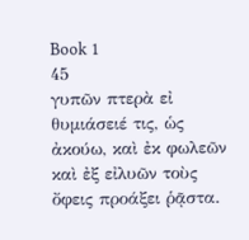Book 1
45
γυπῶν πτερὰ εἰ θυμιάσειέ τις, ὡς ἀκούω, καὶ ἐκ φωλεῶν καὶ ἐξ εἰλυῶν τοὺς ὄφεις προάξει ῥᾷστα.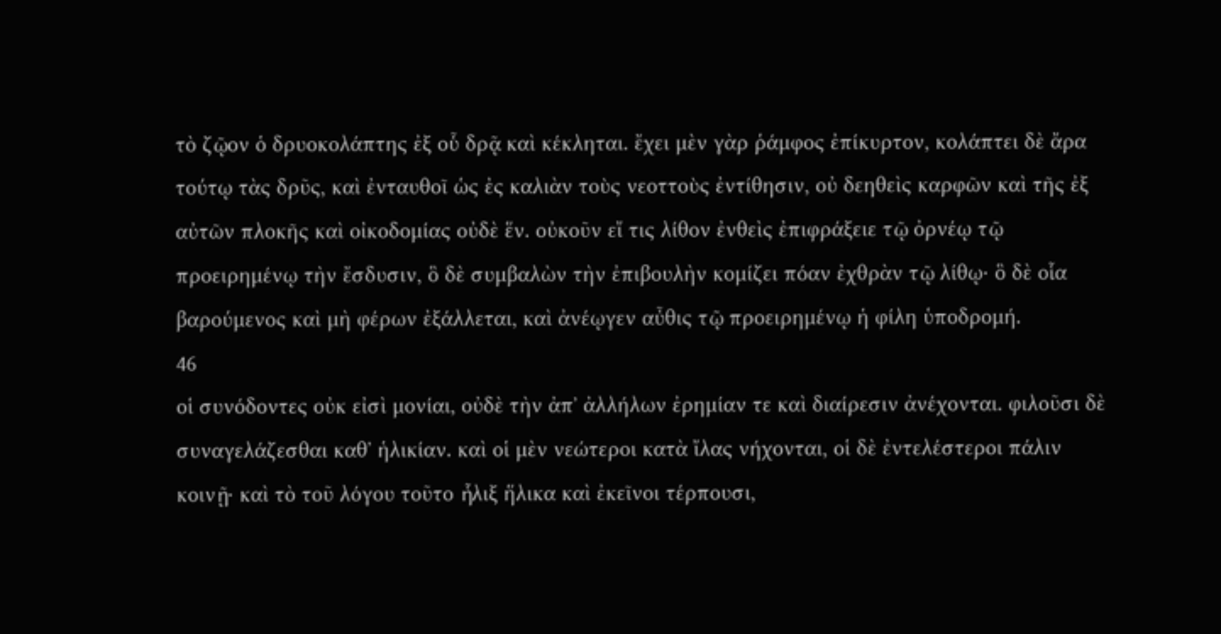τὸ ζῷον ὁ δρυοκολάπτης ἐξ οὗ δρᾷ καὶ κέκληται. ἔχει μὲν γὰρ ῥάμφος ἐπίκυρτον, κολάπτει δὲ ἄρα τούτῳ τὰς δρῦς, καὶ ἐνταυθοῖ ὡς ἐς καλιὰν τοὺς νεοττοὺς ἐντίθησιν, οὐ δεηθεὶς καρφῶν καὶ τῆς ἐξ αὐτῶν πλοκῆς καὶ οἰκοδομίας οὐδὲ ἕν. οὐκοῦν εἴ τις λίθον ἐνθεὶς ἐπιφράξειε τῷ ὀρνέῳ τῷ προειρημένῳ τὴν ἔσδυσιν, ὃ δὲ συμβαλὼν τὴν ἐπιβουλὴν κομίζει πόαν ἐχθρὰν τῷ λίθῳ· ὃ δὲ οἷα βαρούμενος καὶ μὴ φέρων ἐξάλλεται, καὶ ἀνέῳγεν αὖθις τῷ προειρημένῳ ἡ φίλη ὑποδρομή.
46
οἱ συνόδοντες οὐκ εἰσὶ μονίαι, οὐδὲ τὴν ἀπʼ ἀλλήλων ἐρημίαν τε καὶ διαίρεσιν ἀνέχονται. φιλοῦσι δὲ συναγελάζεσθαι καθʼ ἡλικίαν. καὶ οἱ μὲν νεώτεροι κατὰ ἴλας νήχονται, οἱ δὲ ἐντελέστεροι πάλιν κοινῇ· καὶ τὸ τοῦ λόγου τοῦτο ἧλιξ ἥλικα καὶ ἐκεῖνοι τέρπουσι,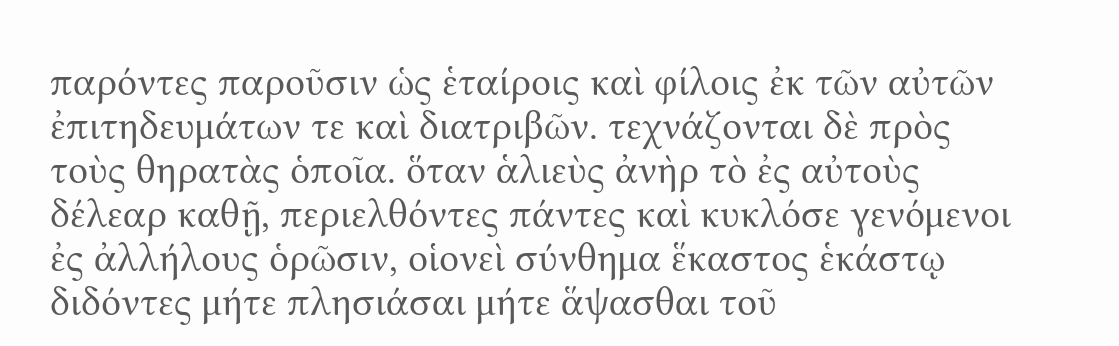παρόντες παροῦσιν ὡς ἑταίροις καὶ φίλοις ἐκ τῶν αὐτῶν ἐπιτηδευμάτων τε καὶ διατριβῶν. τεχνάζονται δὲ πρὸς τοὺς θηρατὰς ὁποῖα. ὅταν ἁλιεὺς ἀνὴρ τὸ ἐς αὐτοὺς δέλεαρ καθῇ, περιελθόντες πάντες καὶ κυκλόσε γενόμενοι ἐς ἀλλήλους ὁρῶσιν, οἱονεὶ σύνθημα ἕκαστος ἑκάστῳ διδόντες μήτε πλησιάσαι μήτε ἅψασθαι τοῦ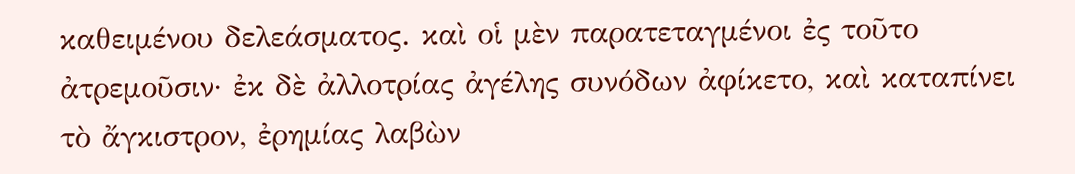καθειμένου δελεάσματος. καὶ οἱ μὲν παρατεταγμένοι ἐς τοῦτο ἀτρεμοῦσιν· ἐκ δὲ ἀλλοτρίας ἀγέλης συνόδων ἀφίκετο, καὶ καταπίνει τὸ ἄγκιστρον, ἐρημίας λαβὼν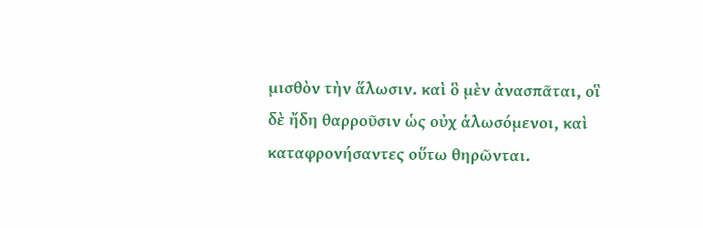μισθὸν τὴν ἅλωσιν. καὶ ὃ μὲν ἀνασπᾶται, οἳ δὲ ἤδη θαρροῦσιν ὡς οὐχ ἁλωσόμενοι, καὶ καταφρονήσαντες οὕτω θηρῶνται.